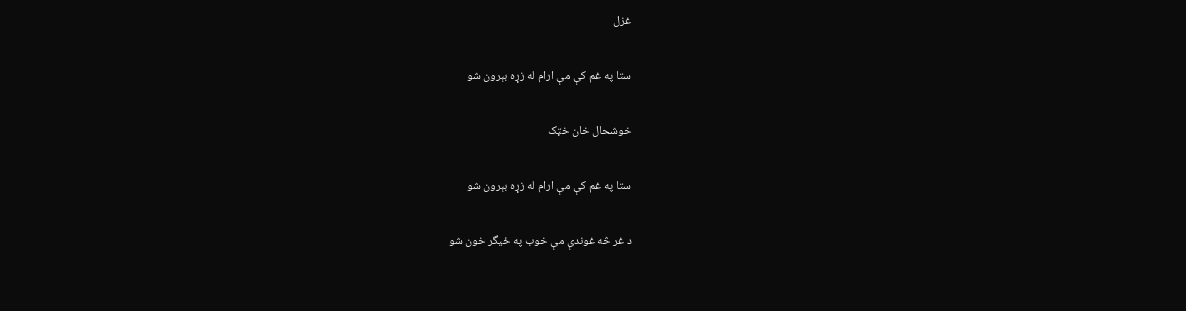غزل

ستا په غم کې مې ارام له زړه بېرون شو

خوشحال خان خټک

ستا په غم کې مې ارام له زړه بېرون شو

د غر څه غوندې مې خوب په ځيگر خون شو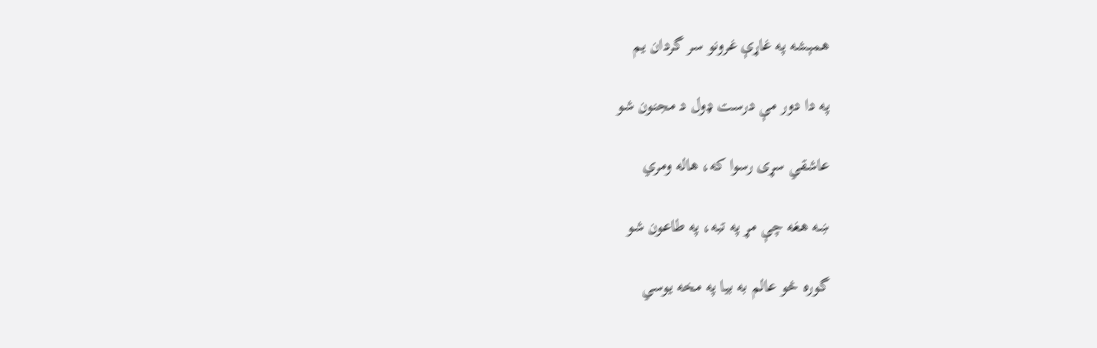همېشه په غاړې غرونو سر گردان يم

په دا دور مې درست ډول د مجنون شو

عاشقي سړی رسوا که، هاله ومري

ښه هغه چې مړ په تبه، په طاعون شو

گوره څو عالم به بيا په مخه يوسي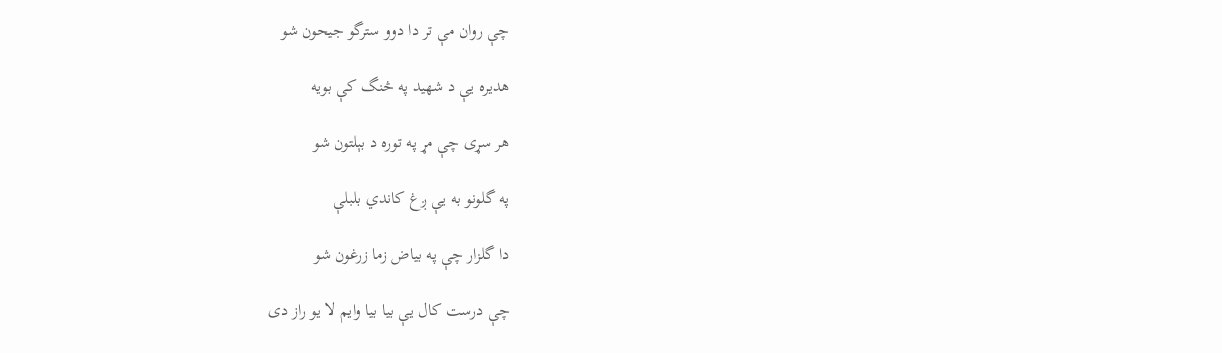چې روان مې تر دا دوو سترگو جيحون شو

هديره يې د شهيد په څنگ کې بويه

هر سړی چې مړ په توره د بېلتون شو

په گلونو به يې ږغ کاندي بلبلې

دا گلزار چې په بياض زما زرغون شو

چې درست کال يې بيا بيا وايم لا يو راز دی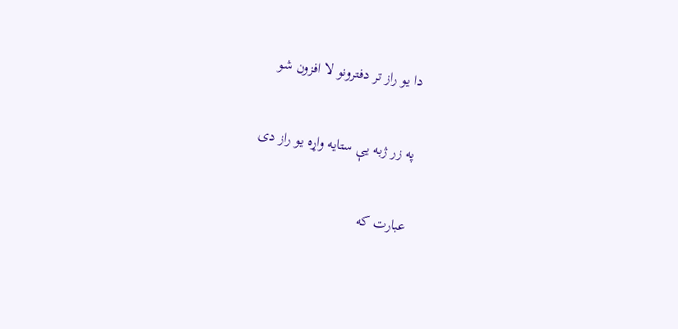دا يو راز تر دفترونو لا افزون شو

په زر ژبه يې ستايه واړه يو راز دی

عبارت که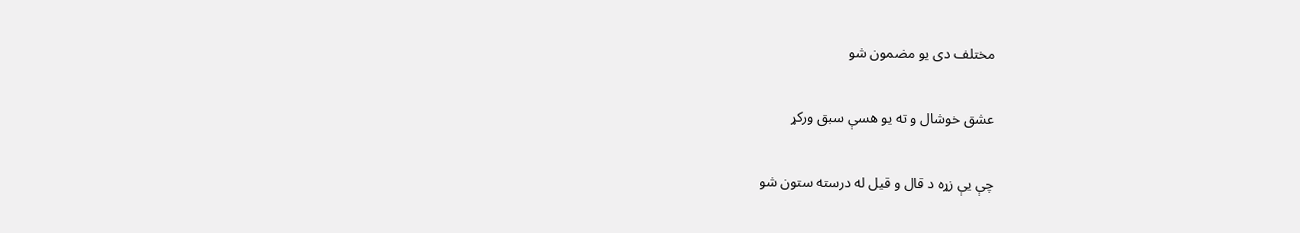مختلف دی يو مضمون شو

عشق خوشال و ته يو هسې سبق ورکړ

چې يې زړه د قال و قيل له درسته ستون شو